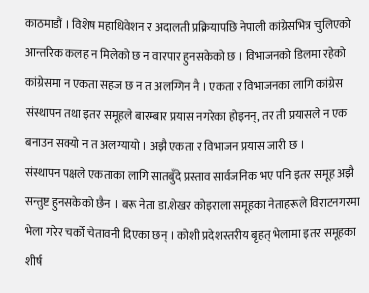काठमाडौं । विशेष महाधिवेशन र अदालती प्रक्रियापछि नेपाली कांग्रेसभित्र चुलिएको आन्तरिक कलह न मिलेको छ न वारपार हुनसकेको छ । विभाजनको डिलमा रहेको कांग्रेसमा न एकता सहज छ न त अलग्गिन नै । एकता र विभाजनका लागि कांग्रेस संस्थापन तथा इतर समूहले बारम्बार प्रयास नगरेका होइनन्, तर ती प्रयासले न एक बनाउन सक्यो न त अलग्यायो । अझै एकता र विभाजन प्रयास जारी छ ।
संस्थापन पक्षले एकताका लागि सातबुँदे प्रस्ताव सार्वजनिक भए पनि इतर समूह अझै सन्तुष्ट हुनसकेको छैन । बरू नेता डा.शेखर कोइराला समूहका नेताहरूले विराटनगरमा भेला गरेर चर्को चेतावनी दिएका छन् । कोशी प्रदेशस्तरीय बृहत् भेलामा इतर समूहका शीर्ष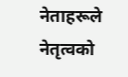नेताहरूले नेतृत्वको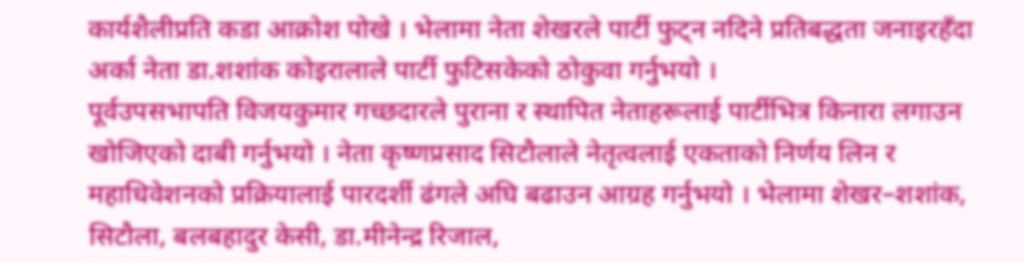कार्यशैलीप्रति कडा आक्रोश पोखे । भेलामा नेता शेखरले पार्टी फुट्न नदिने प्रतिबद्धता जनाइरहँदा अर्का नेता डा.शशांक कोइरालाले पार्टी फुटिसकेको ठोकुवा गर्नुभयो ।
पूर्वउपसभापति विजयकुमार गच्छदारले पुराना र स्थापित नेताहरूलाई पार्टीभित्र किनारा लगाउन खोजिएको दाबी गर्नुभयो । नेता कृष्णप्रसाद सिटौलाले नेतृत्वलाई एकताको निर्णय लिन र महाधिवेशनको प्रक्रियालाई पारदर्शी ढंगले अघि बढाउन आग्रह गर्नुभयो । भेलामा शेखर–शशांक, सिटौला, बलबहादुर केसी, डा.मीनेन्द्र रिजाल,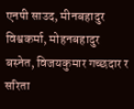एनपी साउद, मीनबहादुर विश्वकर्मा, मोहनबहादुर बस्नेत, विजयकुमार गच्छदार र सरिता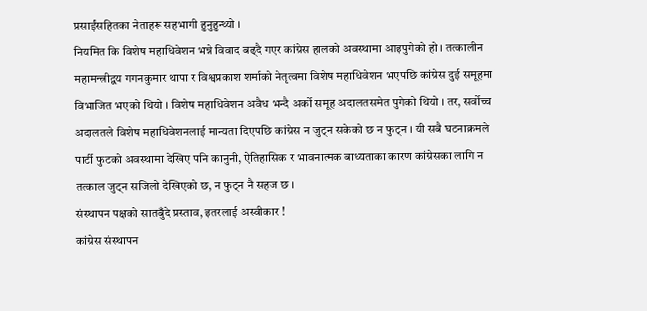प्रसाईंसहितका नेताहरू सहभागी हुनुहुन्थ्यो ।
नियमित कि विशेष महाधिवेशन भन्ने विवाद बढ्दै गएर कांग्रेस हालको अवस्थामा आइपुगेको हो । तत्कालीन महामन्त्रीद्वय गगनकुमार थापा र विश्वप्रकाश शर्माको नेतृत्वमा विशेष महाधिवेशन भएपछि कांग्रेस दुई समूहमा विभाजित भएको थियो । विशेष महाधिवेशन अवैध भन्दै अर्को समूह अदालतसमेत पुगेको थियो । तर, सर्वोच्च अदालतले विशेष महाधिवेशनलाई मान्यता दिएपछि कांग्रेस न जुट्न सकेको छ न फुट्न । यी सबै घटनाक्रमले पार्टी फुटको अवस्थामा देखिए पनि कानुनी, ऐतिहासिक र भावनात्मक बाध्यताका कारण कांग्रेसका लागि न तत्काल जुट्न सजिलो देखिएको छ, न फुट्न नै सहज छ ।
संस्थापन पक्षको सातबुँदे प्रस्ताव, इतरलाई अस्वीकार !
कांग्रेस संस्थापन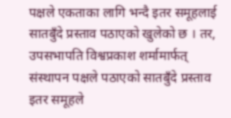पक्षले एकताका लागि भन्दै इतर समूहलाई सातबुँदे प्रस्ताव पठाएको खुलेको छ । तर, उपसभापति विश्वप्रकाश शर्मामार्फत् संस्थापन पक्षले पठाएको सातबुँदे प्रस्ताव इतर समूहले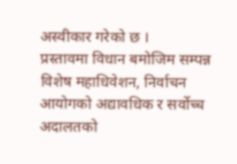अस्वीकार गरेको छ ।
प्रस्तावमा विधान बमोजिम सम्पन्न विशेष महाधिवेशन, निर्वाचन आयोगको अद्यावधिक र सर्वोच्च अदालतको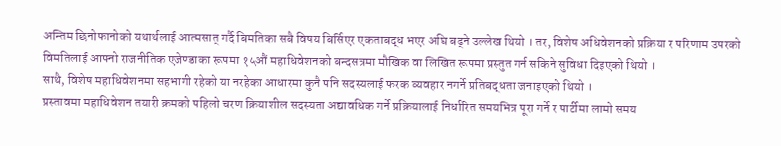अन्तिम छिनोफानोको यथार्थलाई आत्मसात् गर्दै बिमतिका सबै विषय बिर्सिएर एकताबद्ध भएर अघि बढ्ने उल्लेख थियो । तर, विशेष अधिवेशनको प्रक्रिया र परिणाम उपरको विमतिलाई आफ्नो राजनीतिक एजेण्डाका रूपमा १५औं महाधिवेशनको बन्दसत्रमा मौखिक वा लिखित रूपमा प्रस्तुत गर्न सकिने सुविधा दिइएको थियो ।
साथै, विशेष महाधिवेशनमा सहभागी रहेको या नरहेका आधारमा कुनै पनि सदस्यलाई फरक व्यवहार नगर्ने प्रतिबद्धता जनाइएको थियो ।
प्रस्तावमा महाधिवेशन तयारी क्रमको पहिलो चरण क्रियाशील सदस्यता अद्यावधिक गर्ने प्रक्रियालाई निर्धारित समयभित्र पूरा गर्ने र पार्टीमा लामो समय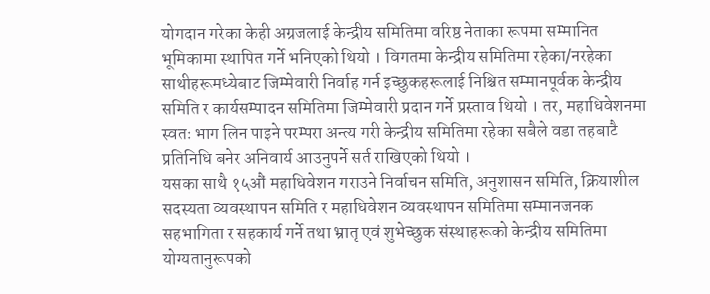योगदान गरेका केही अग्रजलाई केन्द्रीय समितिमा वरिष्ठ नेताका रूपमा सम्मानित भूमिकामा स्थापित गर्ने भनिएको थियो । विगतमा केन्द्रीय समितिमा रहेका/नरहेका साथीहरूमध्येबाट जिम्मेवारी निर्वाह गर्न इच्छुकहरूलाई निश्चित सम्मानपूर्वक केन्द्रीय समिति र कार्यसम्पादन समितिमा जिम्मेवारी प्रदान गर्ने प्रस्ताव थियो । तर, महाधिवेशनमा स्वतः भाग लिन पाइने परम्परा अन्त्य गरी केन्द्रीय समितिमा रहेका सबैले वडा तहबाटै प्रतिनिधि बनेर अनिवार्य आउनुपर्ने सर्त राखिएको थियो ।
यसका साथै १५औं महाधिवेशन गराउने निर्वाचन समिति, अनुशासन समिति, क्रियाशील सदस्यता व्यवस्थापन समिति र महाधिवेशन व्यवस्थापन समितिमा सम्मानजनक सहभागिता र सहकार्य गर्ने तथा भ्रातृ एवं शुभेच्छुक संस्थाहरूको केन्द्रीय समितिमा योग्यतानुरूपको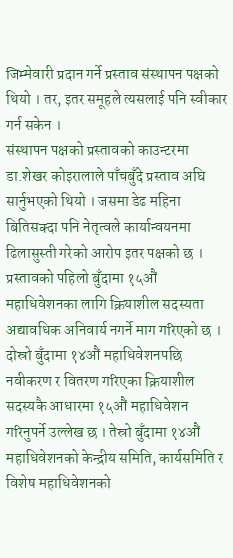जिम्मेवारी प्रदान गर्ने प्रस्ताव संस्थापन पक्षको थियो । तर, इतर समूहले त्यसलाई पनि स्वीकार गर्न सकेन ।
संस्थापन पक्षको प्रस्तावको काउन्टरमा डा.शेखर कोइरालाले पाँचबुँदे प्रस्ताव अघि सार्नुभएको थियो । जसमा डेढ महिना बितिसक्दा पनि नेतृत्वले कार्यान्वयनमा ढिलासुस्ती गरेको आरोप इतर पक्षको छ । प्रस्तावको पहिलो बुँदामा १५औं महाधिवेशनका लागि क्रियाशील सदस्यता अद्यावधिक अनिवार्य नगर्ने माग गरिएको छ । दोस्रो बुँदामा १४औं महाधिवेशनपछि नवीकरण र वितरण गरिएका क्रियाशील सदस्यकै आधारमा १५औं महाधिवेशन गरिनुपर्ने उल्लेख छ । तेस्रो बुँदामा १४औं महाधिवेशनको केन्द्रीय समिति, कार्यसमिति र विशेष महाधिवेशनको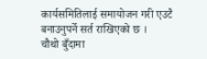कार्यसमितिलाई समायोजन गरी एउटै बनाउनुपर्ने सर्त राखिएको छ ।
चौथो बुँदामा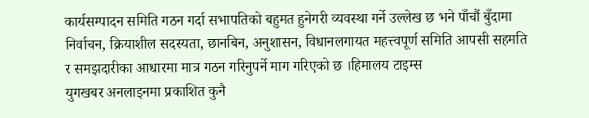कार्यसम्पादन समिति गठन गर्दा सभापतिको बहुमत हुनेगरी व्यवस्था गर्ने उल्लेख छ भने पाँचौं बुँदामा निर्वाचन, क्रियाशील सदस्यता, छानबिन, अनुशासन, विधानलगायत महत्त्वपूर्ण समिति आपसी सहमति र समझदारीका आधारमा मात्र गठन गरिनुपर्ने माग गरिएको छ ।हिमालय टाइम्स
युगखबर अनलाइनमा प्रकाशित कुनै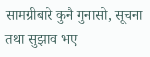सामग्रीबारे कुनै गुनासो, सूचना तथा सुझाव भए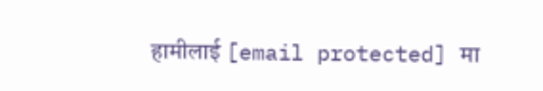हामीलाई [email protected] मा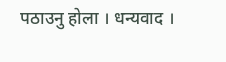पठाउनु होला । धन्यवाद ।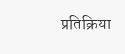प्रतिक्रिया